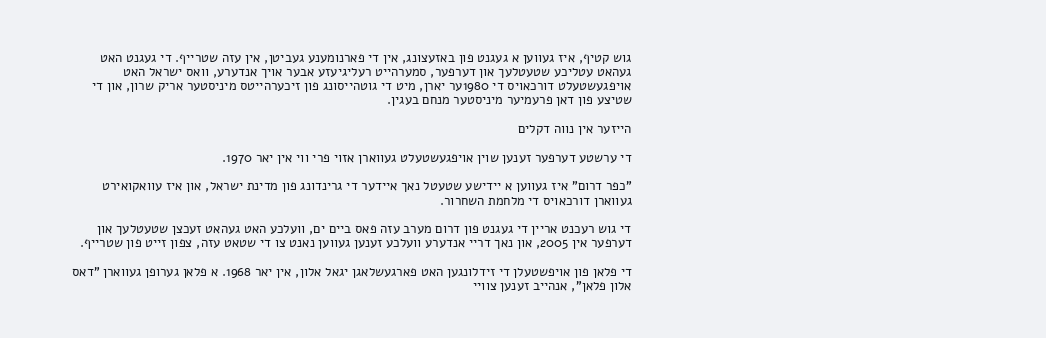גוש קטיף, איז געווען א געגנט פון באזעצונג, אין די פארנומענע געביטן, אין עזה שטרייף. די געגנט האט געהאט עטליכע שטעטלעך און דערפער, סמערהייט רעליגיעזע אבער אויך אנדערע, וואס ישראל האט אויפגעשטעלט דורכאויס די 1980ער יארן, מיט די גוטהייסונג פון זיכערהייטס מיניסטער אריק שרון, און די שטיצע פון דאן פרעמיער מיניסטער מנחם בעגין.

הייזער אין נווה דקלים

די ערשטע דערפער זענען שוין אויפגעשטעלט געווארן אזוי פרי ווי אין יאר 1970.

"כפר דרום" איז געווען א יידישע שטעטל נאך איידער די גרינדונג פון מדינת ישראל, און איז עוואקואירט געווארן דורכאויס די מלחמת השחרור.

די גוש רעכנט אריין די געגנט פון דרום מערב עזה פאס ביים ים, וועלכע האט געהאט זעכצן שטעטלעך און דערפער אין 2005, און נאך דריי אנדערע וועלכע זענען געווען נאנט צו די שטאט עזה, צפון זייט פון שטרייף.

די פלאן פון אויפשטעלן די זידלונגען האט פארגעשלאגן יגאל אלון, אין יאר 1968. א פלאן גערופן געווארן "דאס אלון פלאן", אנהייב זענען צוויי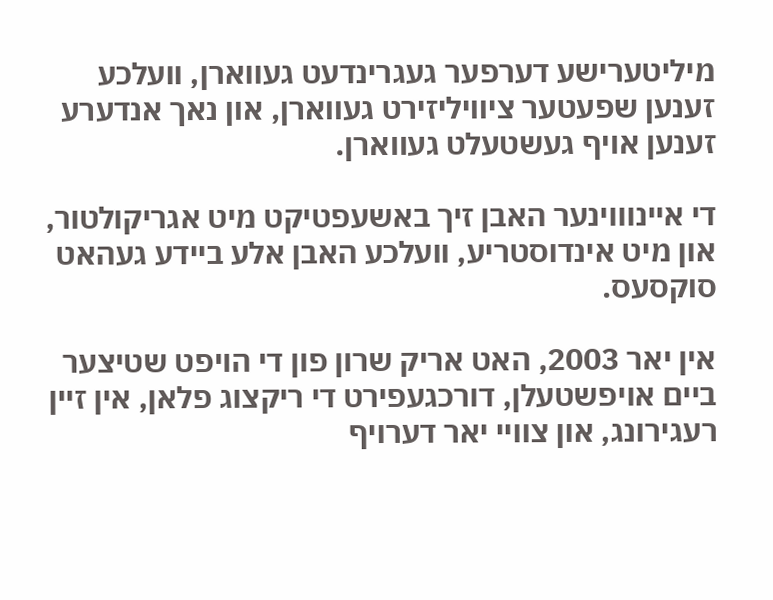מיליטערישע דערפער געגרינדעט געווארן, וועלכע זענען שפעטער ציוויליזירט געווארן, און נאך אנדערע זענען אויף געשטעלט געווארן.

די איינוווינער האבן זיך באשעפטיקט מיט אגריקולטור, און מיט אינדוסטריע, וועלכע האבן אלע ביידע געהאט סוקסעס.

אין יאר 2003, האט אריק שרון פון די הויפט שטיצער ביים אויפשטעלן, דורכגעפירט די ריקצוג פלאן, אין זיין רעגירונג, און צוויי יאר דערויף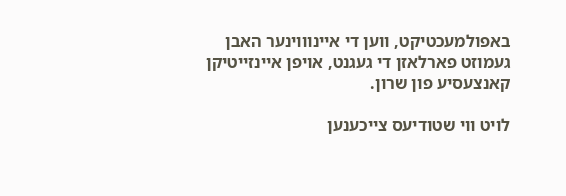באפולמעכטיקט, ווען די איינוווינער האבן געמוזט פארלאזן די געגנט, אויפן איינזייטיקן קאנצעסיע פון שרון.

לויט ווי שטודיעס צייכענען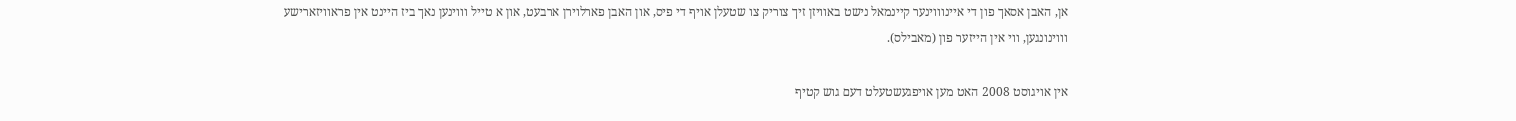אן, האבן אסאך פון די איינוווינער קיינמאל נישט באוויזן זיך צוריק צו שטעלן אויף די פיס, און האבן פארלוירן ארבעט, און א טייל וווינען נאך ביז היינט אין פראוויזארישע וווינונגען, ווי אין הייזער פון (מאבילס).

אין אויגוסט 2008 האט מען אויפגעשטעלט דעם גוש קטיף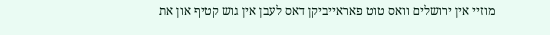מוזיי אין ירושלים וואס טוט פאראייביקן דאס לעבן אין גוש קטיף און את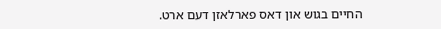החיים בגוש און דאס פארלאזן דעם ארט.